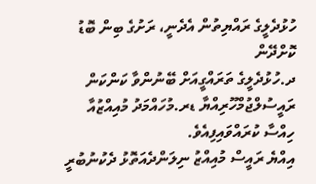ހުޅުދެލީގެ ރައްޔިތުން އެދެނީ، ރަށުގެ ބިން ބޮޑު ކޮށްދޭން
ދ.ހުޅުދެލީގެ ތަރައްގީއަށް ބޭނުންވާ ކަންކަން ރައީސުލްޖުމްހޫރިއްޔާ ޑރ.މުހައްމަދު މުއިއްޒުއާ ހިއްސާ ކުރައްވައިފިއެވެ.
އިއްޔެ ރައީސް މުއިއްޒު ނިލަންދެއަތޮޅު ދެކުނުބުރީ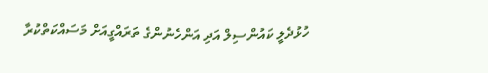ހުޅުދެލީ ކައުންސިލް އަދި އަންހެނުންގެ ތަރައްގީއަށް މަސައްކަތްކުރާ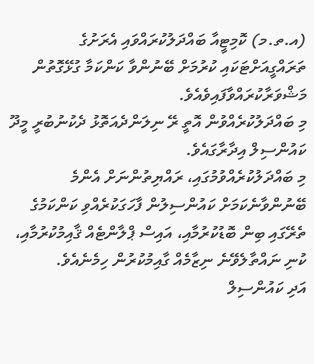(އ.ތ.މ) ކޮމިޓީއާ ބައްދަލުކުރައްވައި އެރަށުގެ ތަރައްގީއަށްޓަކައި ކުރުމަށް ބޭނުންވާ ކަންކަމާ ގުޅޭގޮތުން މަޝްވަރާކުރައްވާފައިވެއެވެ.
މި ބައްދަލުކުރެއްވުން އޮތީ ރޭ ނިލަންދެއަތޮޅު ދެކުނުބުރީ މީދޫ ކައުންސިލް އިދާރާގައެވެ.
މި ބައްދަލުކުރެއްވުމުގައި، ރައްޔިތުންނަށް އެންމެ ބޭނުންވާނެކަމަށް ކައުންސިލުން ފާހަގަކުރެއްވި ކަންކަމުގެ ތެރޭގައި ބިން ބޮޑުކުރުމާއި، އައިސް ޕްލާންޓެއް ޤާއިމުކުރުމާއި، ކުނި ނައްތާލެވޭނެ ނިޒާމެއް ގާއިމުކުރުން ހިމެނެއެވެ.
އަދި ކައުންސިލް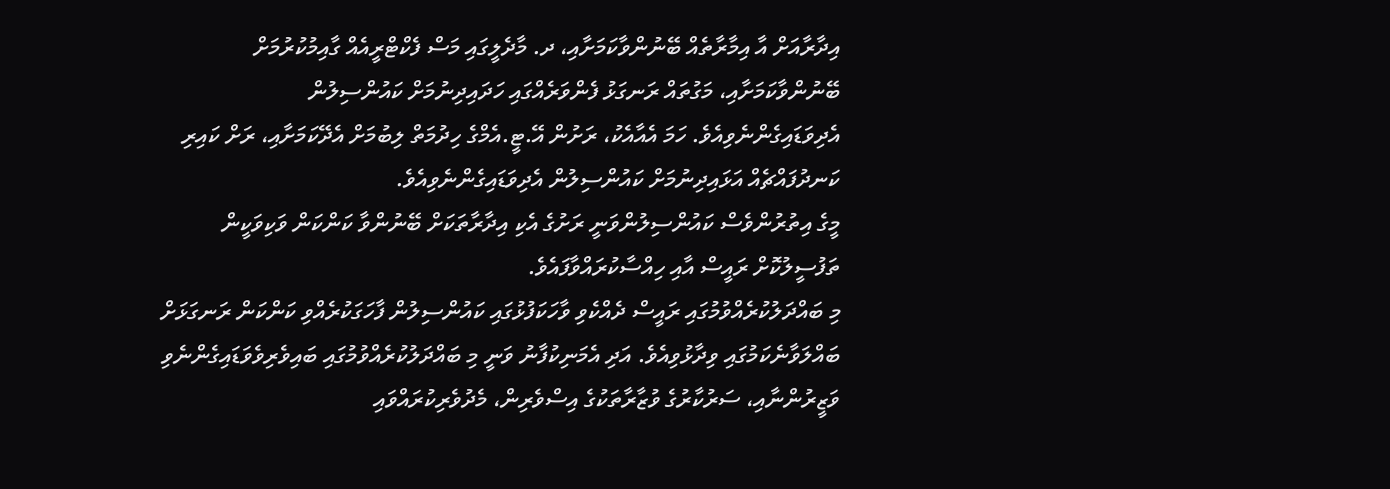އިދާރާއަށް އާ އިމާރާތެއް ބޭނުންވާކަމަށާއި، ދ. މާދެލީގައި މަސް ފެކްޓްރީއެއް ގާއިމުކުރުމަށް ބޭނުންވާކަމަށާއި، މަގުތައް ރަނގަޅު ފެންވަރެއްގައި ހަދައިދިނުމަށް ކައުންސިލުން އެދިވަޑައިގެންނެވިއެވެ. ހަމަ އެއާއެކު، ރަށުން އޭ.ޓީ.އެމްގެ ހިދުމަތް ލިބުމަށް އެދޭކަމަށާއި، ރަށް ކައިރި ކަނދުފައްޗެއް އަޅައިދިނުމަށް ކައުންސިލުން އެދިވަޑައިގެންނެވިއެވެ.
މީގެ އިތުރުންވެސް ކައުންސިލުންވަނީ ރަށުގެ އެކި އިދާރާތަކަށް ބޭނުންވާ ކަންކަން ވަކިވަކީން ތަފުސީލުކޮށް ރައީސް އާއި ހިއްސާކުރައްވާފައެވެ.
މި ބައްދަލުކުރެއްވުމުގައި ރައީސް ދެއްކެވި ވާހަކަފުޅުގައި ކައުންސިލުން ފާހަގަކުރެއްވި ކަންކަން ރަނގަޅަށް ބައްލަވާނެކަމުގައި ވިދާޅުވިއެވެ. އަދި އެމަނިކުފާނު ވަނީ މި ބައްދަލުކުރެއްވުމުގައި ބައިވެރިވެވަޑައިގެންނެވި ވަޒީރުންނާއި، ސަރުކާރުގެ ވުޒާރާތަކުގެ އިސްވެރިން، މެދުވެރިކުރައްވައި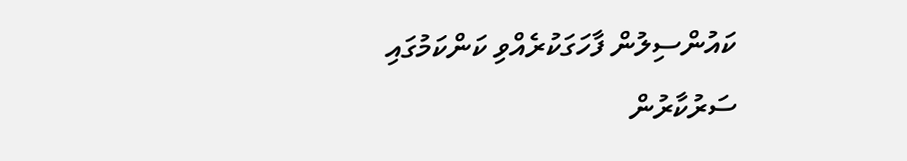ކައުންސިލުން ފާހަގަކުރެއްވި ކަންކަމުގައި ސަރުކާރުން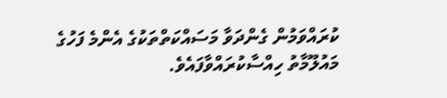ކުރައްވަމުން ގެންދަވާ މަސައްކަތްތަކުގެ އެންމެ ފަހުގެ މައުލޫމާތު ހިއްސާކުރައްވާފައެވެ.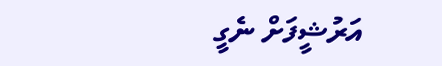އަރުޝީފަށް ނެގީ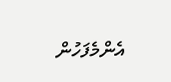އެންމެފަހުން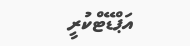އަޕްޑޭޓްކުރީ